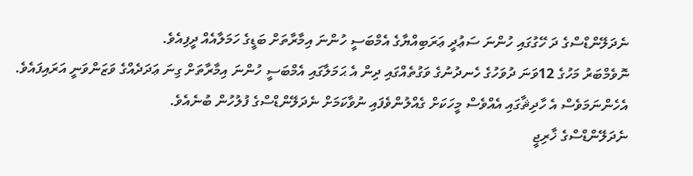ނެދަލޭންޑްސްގެ ދަ ހޭގުގައި ހުންނަ ސަޢުދީ ޢަރަބިއްޔާގެ އެމްބަސީ ހުންނަ އިމާރާތަށް ބަޑީގެ ހަމަލާއެއް ދީފިއެވެ.
ނޮވެމްބަރު މަހުގެ 12ވަނަ ދުވަހުގެ ހެނދުނުގެ ވަގުތެއްގައި ދިން އެ ޙަމަލާގައި އެމްބަސީ ހުންނަ އިމާރާތަށް ގިނަ ޢަދަދެއްގެ ވަޒަންވަނީ އަރައިފައެވެ. އެހެންނަމަވެސް އެ ހާދިޘާގައި އެއްވެސް މީހަކަށް ގެއްލުންވެފައި ނުވާކަމަށް ނެދަލޭންޑްސްގެ ފުލުހުން ބުނެއެވެ.
ނެދަލޭންޑްސްގެ ޚާރިޖީ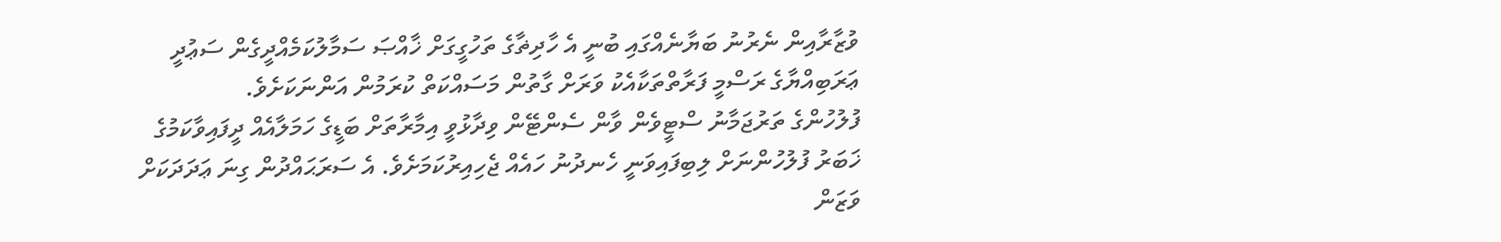ވުޒާރާއިން ނެރުނު ބަޔާނެއްގައި ބުނީ އެ ހާދިޡާގެ ތަހުގީގަށް ޚާއްޞަ ސަމާލުކަމެއްދީގެން ސަޢުދީ ޢަރަބިއްޔާގެ ރަސްމީ ފަރާތްތަކާއެކު ވަރަށް ގާތުން މަސައްކަތް ކުރަމުން އަންނަކަށެވެ.
ފުލުހުންގެ ތަރުޖަމާނު ސްޓީވެން ވާން ސެންޓޭން ވިދާޅުވީ އިމާރާތަށް ބަޑީގެ ހަމަލާއެއް ދީފައިވާކަމުގެ ޚަބަރު ފުލުހުންނަށް ލިބިފައިވަނީ ހެނދުނު ހައެއް ޖެހިއިރުކަމަށެވެ. އެ ސަރަޙައްދުން ގިނަ ޢަދަދަކަށް ވަޒަން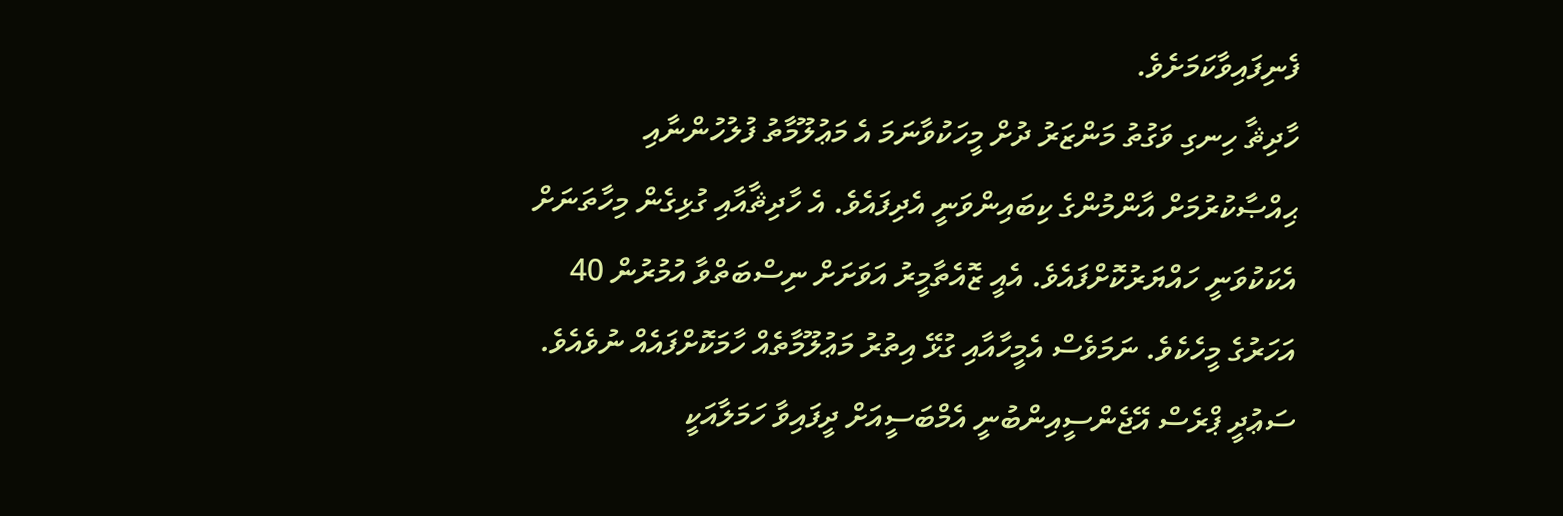ފެނިފައިވާކަމަށެވެ.
ހާދިޘާ ހިނގި ވަގުތު މަންޒަރު ދުށް މީހަކުވާނަމަ އެ މަޢުލޫމާތު ފުލުހުންނާއި ޙިއްޞާކުރުމަށް އާންމުންގެ ކިބައިންވަނީ އެދިފައެވެ. އެ ހާދިޘާއާއި ގުޅިގެން މިހާތަނަށް އެކަކުވަނީ ހައްޔަރުކޮށްފައެވެ. އެއީ ޒޮއެތާމީރު އަވަށަށް ނިސްބަތްވާ އުމުރުން 40 އަހަރުގެ މީހެކެވެ. ނަމަވެސް އެމީހާއާއި ގުޅޭ އިތުރު މަޢުލޫމާތެއް ހާމަކޮށްފައެއް ނުވެއެވެ.
ސަޢުދީ ޕްރެސް އޭޖެންސީއިންބުނީ އެމްބަސީއަށް ދީފައިވާ ހަމަލާއަކީ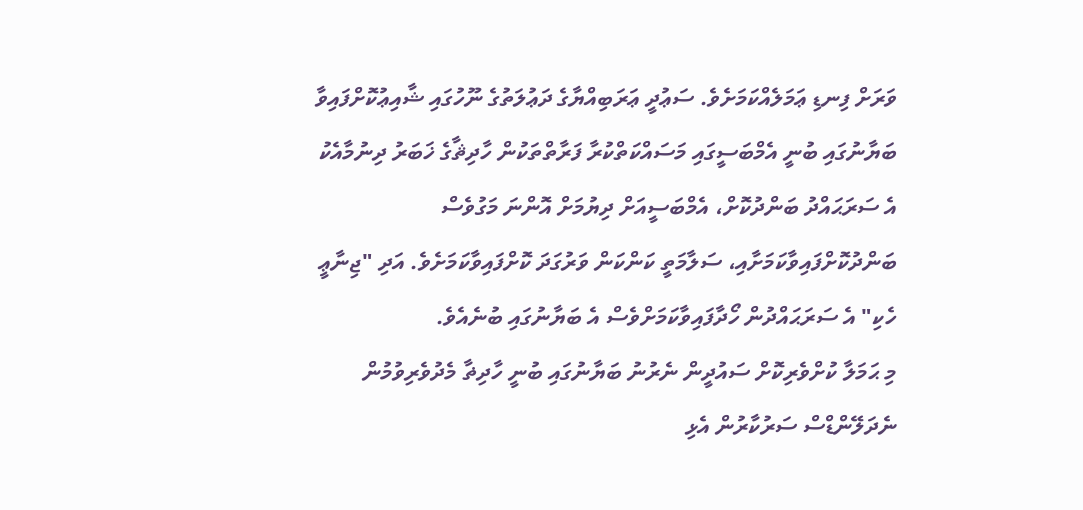ވަރަށް ފިނޑި ޢަމަލެއްކަމަށެވެ. ސަޢުދީ ޢަރަބިއްޔާގެ ދަޢުލަތުގެ ނޫހުގައި ޝާއިޢުކޮށްފައިވާ ބަޔާނުގައި ބުނީ އެމްބަސީގައި މަސައްކަތްކުރާ ފަރާތްތަކުން ހާދިޘާގެ ޚަބަރު ދިނުމާއެކު އެ ސަރަޙައްދު ބަންދުކޮށް، އެމްބަސީއަށް ދިޔުމަށް އޮންނަ މަގުވެސް ބަންދުކޮށްފައިވާކަމަށާއި، ސަލާމަތީ ކަންކަން ވަރުގަދަ ކޮށްފައިވާކަމަށެވެ. އަދި "ޖިނާޢީ ހެކި" އެ ސަރަޙައްދުން ހޯދާފައިވާކަމަށްވެސް އެ ބަޔާނުގައި ބުނެއެވެ.
މި ޙަމަލާ ކުށްވެރިކޮށް ސައުދީން ނެރުނު ބަޔާނުގައި ބުނީ ހާދިޡާ މެދުވެރިވުމުން ނެދަލޭންޑްސް ސަރުކާރުން އެޅި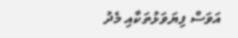އަވަސް ފިޔަވަޅުތަކާއި މެދު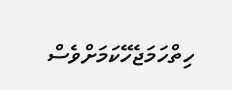ހިތްހަމަޖެހޭކަމަށްވެސް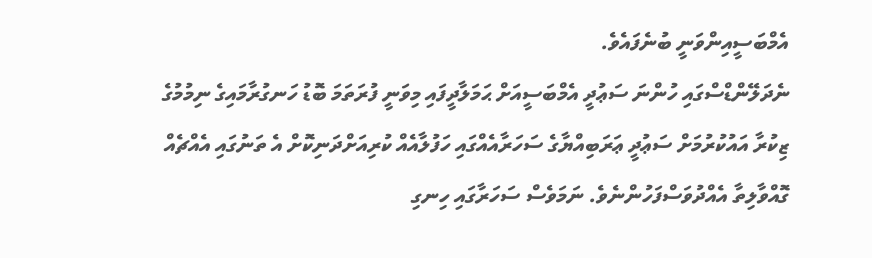އެމްބަސީއިންވަނީ ބުނެފައެވެ.
ނެދަލޭންޑްސްގައި ހުންނަ ސަޢުދީ އެމްބަސީއަށް ޙަމަލާދީފައި މިވަނީ ފުރަތަމަ ބޮޑު ހަނގުރާމައިގެ ނިމުމުގެ ޒިކުރާ އައުކުރުމަށް ސަޢުދީ ޢަރަބިއްޔާގެ ސަހަރާއެއްގައި ހަފުލާއެއް ކުރިއަށްދަނިކޮށް އެ ތަނުގައި އެއްޗެއް ގޮއްވާލިތާ އެއްދުވަސްފަހުންނެވެ. ނަމަވެސް ސަހަރާގައި ހިނގި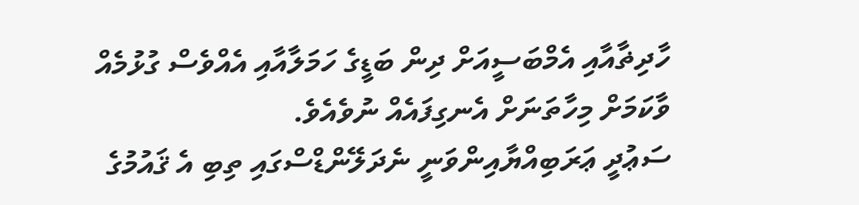ހާދިޡާއާއި އެމްބަސީއަށް ދިން ބަޑީގެ ހަމަލާއާއި އެއްވެސް ގުޅުމެއް ވާކަމަށް މިހާތަނަށް އެނގިފައެއް ނުވެއެވެ.
ސަޢުދީ ޢަރަބިއްޔާއިންވަނީ ނެދަލޭންޑްސްގައި ތިބި އެ ޤައުމުގެ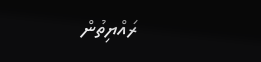ރައްޔިތުން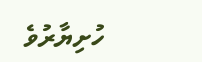ހުށިޔާރުވެ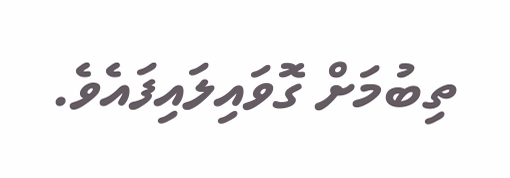ތިބުމަށް ގޮވައިލައިފައެވެ.